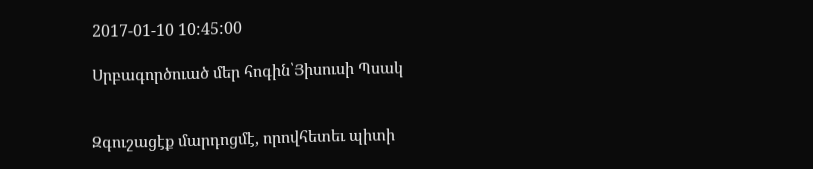2017-01-10 10:45:00

Սրբագործուած մեր հոգին՝Յիսուսի Պսակ


Զգուշացէք մարդոցմէ, որովհետեւ պիտի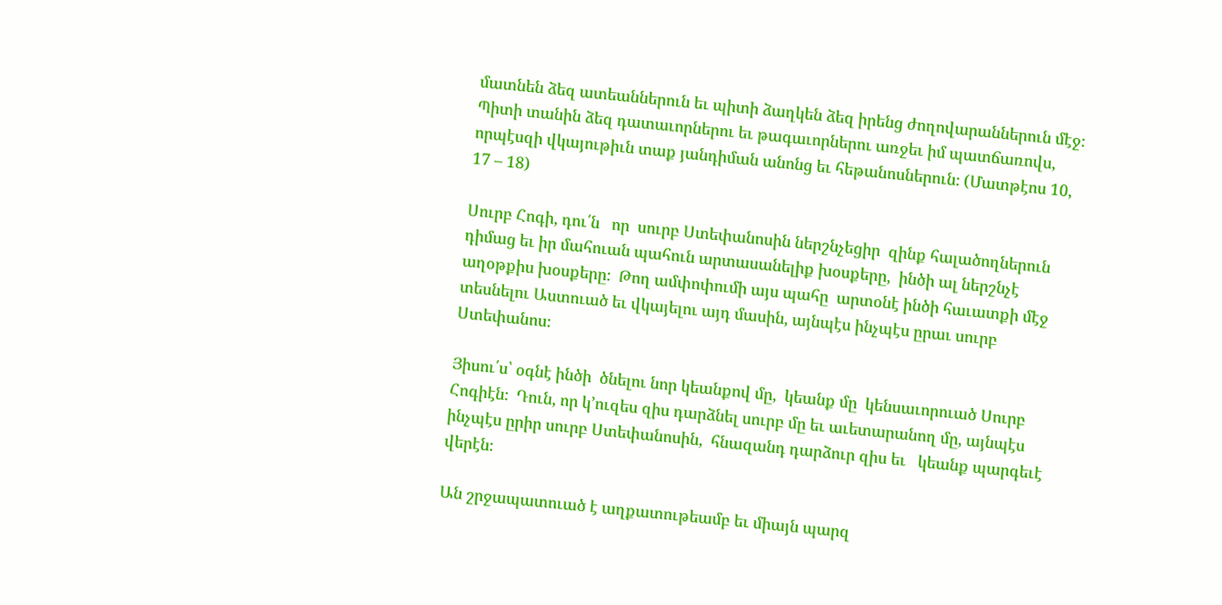մատնեն ձեզ ատեաններուն եւ պիտի ձաղկեն ձեզ իրենց ժողովարաններուն մէջ։ Պիտի տանին ձեզ դատաւորներու եւ թագաւորներու առջեւ իմ պատճառովս, որպէսզի վկայութիւն տաք յանդիման անոնց եւ հեթանոսներուն։ (Մատթէոս 10, 17 – 18)

Սուրբ Հոգի, դու՛ն   որ  սուրբ Ստեփանոսին ներշնչեցիր  զինք հալածողներուն դիմաց եւ իր մահուան պահուն արտասանելիք խօսքերը,  ինծի ալ ներշնչէ աղօթքիս խօսքերը։  Թող ամփոփումի այս պահը  արտօնէ ինծի հաւատքի մէջ տեսնելու Աստուած եւ վկայելու այդ մասին, այնպէս ինչպէս ըրաւ սուրբ Ստեփանոս։

Յիսու՛ս՝ օգնէ ինծի  ծնելու նոր կեանքով մը,  կեանք մը  կենսաւորուած Սուրբ Հոգիէն։  Դուն, որ կ’ուզես զիս դարձնել սուրբ մը եւ աւետարանող մը, այնպէս ինչպէս ըրիր սուրբ Ստեփանոսին,  հնազանդ դարձուր զիս եւ   կեանք պարգեւէ վերէն։

Ան շրջապատուած է աղքատութեամբ եւ միայն պարզ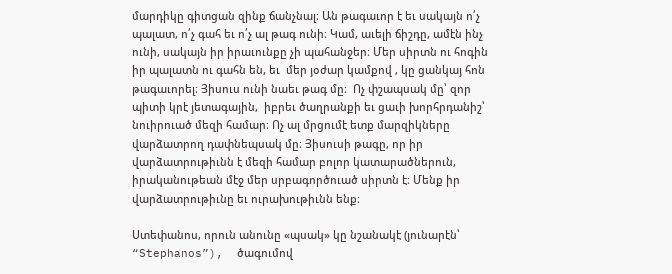մարդիկը գիտցան զինք ճանչնալ։ Ան թագաւոր է եւ սակայն ո՛չ պալատ, ո՛չ գահ եւ ո՛չ ալ թագ ունի։ Կամ, աւելի ճիշդը, ամէն ինչ ունի, սակայն իր իրաւունքը չի պահանջեր։ Մեր սիրտն ու հոգին իր պալատն ու գահն են, եւ  մեր յօժար կամքով , կը ցանկայ հոն թագաւորել։ Յիսուս ունի նաեւ թագ մը։  Ոչ փշապսակ մը՝ զոր պիտի կրէ յետագային,  իբրեւ ծաղրանքի եւ ցաւի խորհրդանիշ՝ նուիրուած մեզի համար։ Ոչ ալ մրցումէ ետք մարզիկները վարձատրող դափնեպսակ մը։ Յիսուսի թագը, որ իր վարձատրութիւնն է մեզի համար բոլոր կատարածներուն,  իրականութեան մէջ մեր սրբագործուած սիրտն է։ Մենք իր վարձատրութիւնը եւ ուրախութիւնն ենք։

Ստեփանոս, որուն անունը «պսակ» կը նշանակէ (յունարէն՝ “Stephanos”),  ծագումով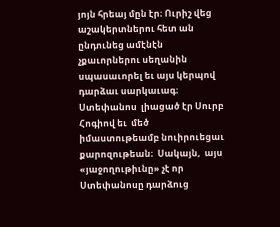յոյն հրեայ մըն էր։ Ուրիշ վեց աշակերտներու հետ ան ընդունեց ամէնէն չքաւորներու սեղանին սպասաւորել եւ այս կերպով դարձաւ սարկաւագ։ Ստեփանոս  լիացած էր Սուրբ Հոգիով եւ  մեծ իմաստութեամբ նուիրուեցաւ  քարոզութեան։  Սակայն,  այս «յաջողութիւնը» չէ որ Ստեփանոսը դարձուց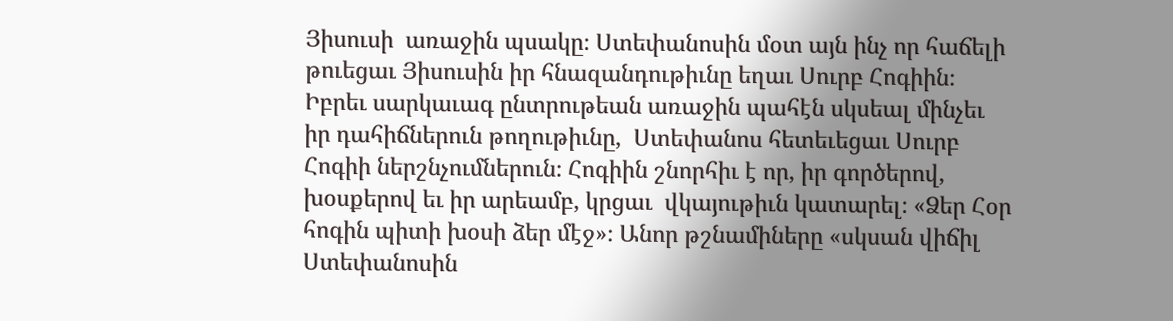Յիսուսի  առաջին պսակը։ Ստեփանոսին մօտ այն ինչ որ հաճելի թուեցաւ Յիսուսին իր հնազանդութիւնը եղաւ Սուրբ Հոգիին։  Իբրեւ սարկաւագ ընտրութեան առաջին պահէն սկսեալ մինչեւ իր դահիճներուն թողութիւնը,  Ստեփանոս հետեւեցաւ Սուրբ Հոգիի ներշնչումներուն։ Հոգիին շնորհիւ է որ, իր գործերով, խօսքերով եւ իր արեամբ, կրցաւ  վկայութիւն կատարել։ «Ձեր Հօր հոգին պիտի խօսի ձեր մէջ»։ Անոր թշնամիները «սկսան վիճիլ Ստեփանոսին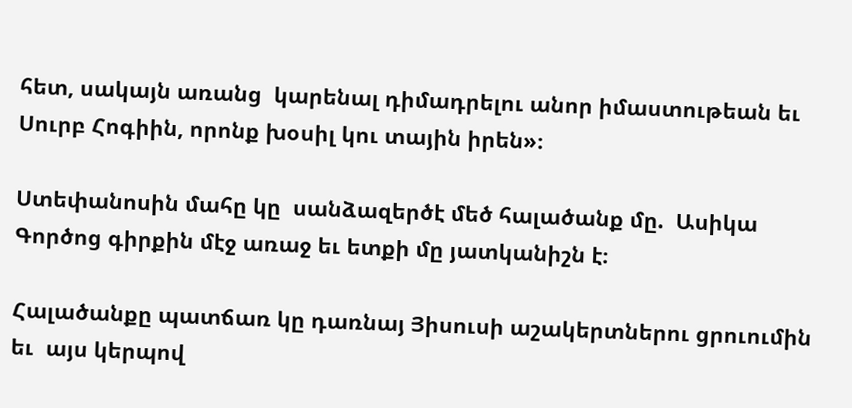հետ, սակայն առանց  կարենալ դիմադրելու անոր իմաստութեան եւ Սուրբ Հոգիին, որոնք խօսիլ կու տային իրեն»։

Ստեփանոսին մահը կը  սանձազերծէ մեծ հալածանք մը.  Ասիկա Գործոց գիրքին մէջ առաջ եւ ետքի մը յատկանիշն է։

Հալածանքը պատճառ կը դառնայ Յիսուսի աշակերտներու ցրուումին եւ  այս կերպով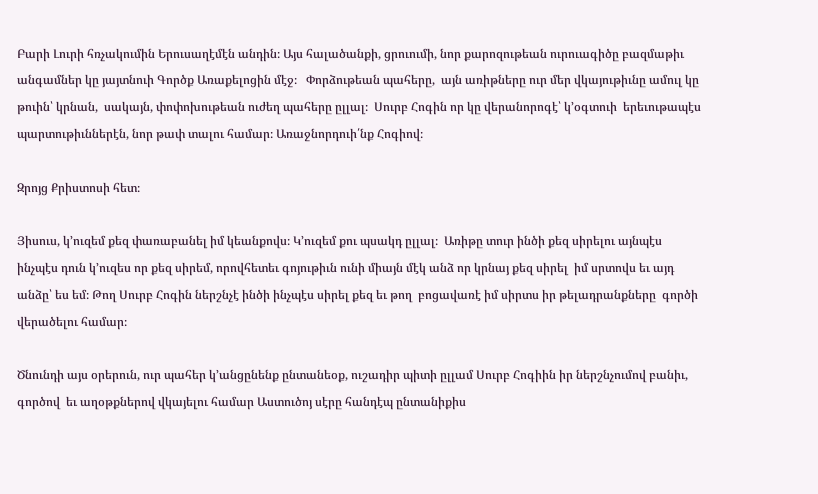Բարի Լուրի հռչակումին Երուսաղէմէն անդին։ Այս հալածանքի, ցրուումի, նոր քարոզութեան ուրուագիծը բազմաթիւ անգամներ կը յայտնուի Գործք Առաքելոցին մէջ։   Փորձութեան պահերը,  այն առիթները ուր մեր վկայութիւնը ամուլ կը թուին՝ կրնան,  սակայն, փոփոխութեան ուժեղ պահերը ըլլալ։  Սուրբ Հոգին որ կը վերանորոգէ՝ կ’օգտուի  երեւութապէս պարտութիւններէն, նոր թափ տալու համար։ Առաջնորդուի՛նք Հոգիով։

Զրոյց Քրիստոսի հետ։

Յիսուս, կ’ուզեմ քեզ փառաբանել իմ կեանքովս։ Կ’ուզեմ քու պսակդ ըլլալ։  Առիթը տուր ինծի քեզ սիրելու այնպէս ինչպէս դուն կ’ուզես որ քեզ սիրեմ, որովհետեւ գոյութիւն ունի միայն մէկ անձ որ կրնայ քեզ սիրել  իմ սրտովս եւ այդ անձը՝ ես եմ։ Թող Սուրբ Հոգին ներշնչէ ինծի ինչպէս սիրել քեզ եւ թող  բոցավառէ իմ սիրտս իր թելադրանքները  գործի վերածելու համար։

Ծնունդի այս օրերուն, ուր պահեր կ’անցընենք ընտանեօք, ուշադիր պիտի ըլլամ Սուրբ Հոգիին իր ներշնչումով բանիւ, գործով  եւ աղօթքներով վկայելու համար Աստուծոյ սէրը հանդէպ ընտանիքիս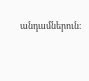անդամներուն։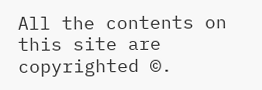All the contents on this site are copyrighted ©.